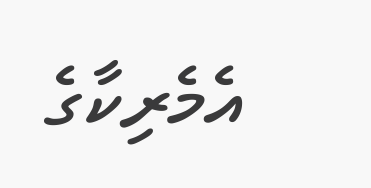އެމެރިކާގެ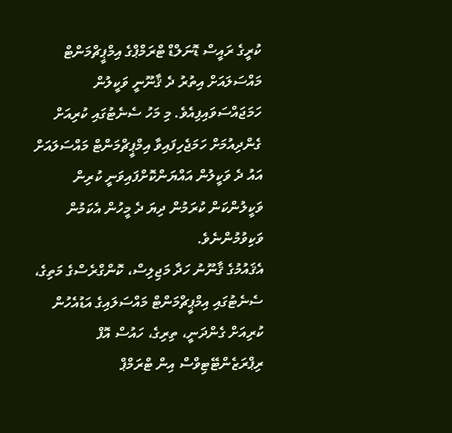ކުރީގެ ރައީސް ޑޮނަލްޑް ޓްރަމްޕްގެ އިމްޕީޗްމަންޓް މައްސަލައަށް އިތުރު ދެ ޤާނޫނީ ވަކީލުން ހަމަޖައްސަވައިފިއެވެ. މި މަހު ސެނެޓުގައި ކުރިއަށް ގެންދިއުމަށް ހަމަޖެހިފައިވާ އިމްޕީޗްމަންޓް މައްސަލައަށް އައު ދެ ވަކީލުން އައްޔަންކޮށްފައިވަނީ ކުރިން ވަކީލުންކަން ކުރަމުން ދިޔަ ދެ މީހުން އެކަމުން ވަކިވުމުންނެވެ.
އެޤައުމުގެ ޤާނޫނު ހަދާ މަޖިލިސް، ކޮންގްރެސްގެ މަތިގެ، ސެނެޓުގައި އިމްޕީޗްމަންޓް މައްސަލައިގެ އަޑުއެހުން ކުރިއަށް ގެންދަނީ، ތިރިގެ، ހައުސް އޮފް ރިޕްރަޒެންޓޭޓިވްސް އިން ޓްރަމްޕް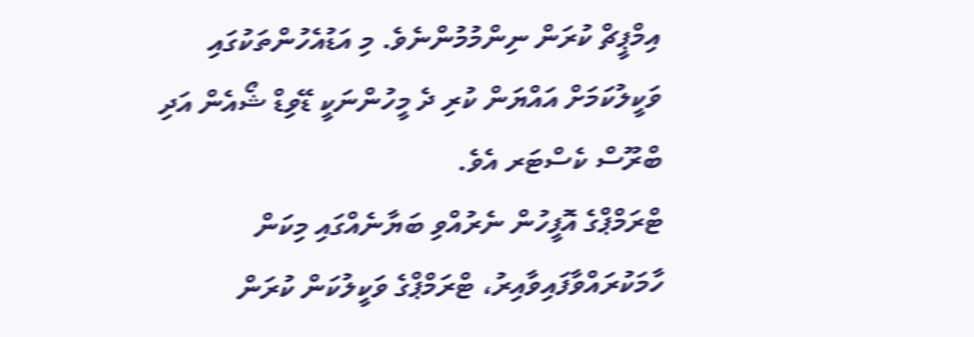އިމްޕީޗް ކުރަން ނިންމުމުންނެވެ. މި އަޑުއެހުންތަކުގައި ވަކީލުކަމަށް އައްޔަން ކުރި ދެ މީހުންނަކީ ޑޭވިޑް ޝޯއެން އަދި ބްރޫސް ކެސްޓަރ އެވެ.
ޓްރަމްޕްގެ އޮފީހުން ނެރުއްވި ބަޔާނެއްގައި މިކަން ހާމަކުރައްވާފައިވާއިރު، ޓްރަމްޕްގެ ވަކީލުކަން ކުރަން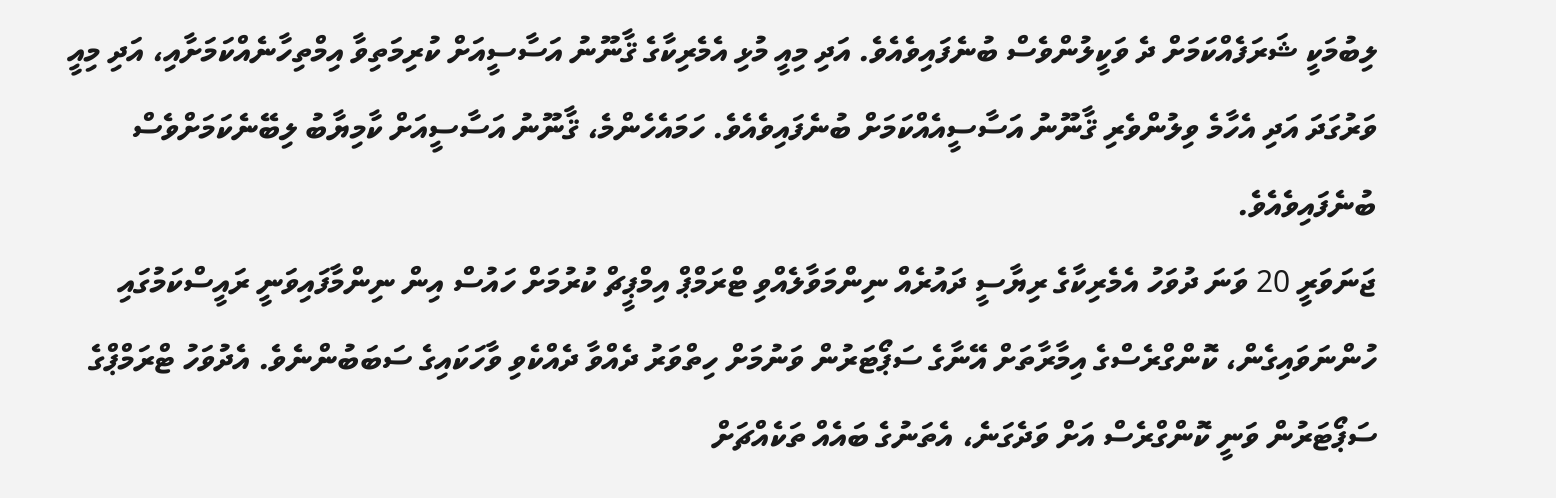ލިބުމަކީ ޝަރަފެއްކަމަށް ދެ ވަކީލުންވެސް ބުނެފައިވެއެވެ. އަދި މިއީ މުޅި އެމެރިކާގެ ޤާނޫނު އަސާސީއަށް ކުރިމަތިވާ އިމްތިހާނެއްކަމަށާއި، އަދި މިއީ ވަރުގަދަ އަދި އެހާމެ ވިލުންވެރި ޤާނޫނު އަސާސީއެއްކަމަށް ބުނެފައިވެއެވެ. ހަމައެހެންމެ، ޤާނޫނު އަސާސީއަށް ކާމިޔާބު ލިބޭނެކަމަށްވެސް ބުނެފައިވެއެވެ.
ޖަނަވަރީ 20 ވަނަ ދުވަހު އެމެރިކާގެ ރިޔާސީ ދައުރެއް ނިންމަވާލެއްވި ޓްރަމްޕް އިމްޕީޗް ކުރުމަށް ހައުސް އިން ނިންމާފައިވަނީ ރައީސްކަމުގައި ހުންނަވައިގެން، ކޮންގްރެސްގެ އިމާރާތަށް އޭނާގެ ސަޕޯޓަރުން ވަނުމަށް ހިތްވަރު ދެއްވާ ދެއްކެވި ވާހަކައިގެ ސަބަބުންނެވެ. އެދުވަހު ޓްރަމްޕްގެ ސަޕޯޓަރުން ވަނީ ކޮންގްރެސް އަށް ވަދެގަނެ، އެތަނުގެ ބައެއް ތަކެއްޗަށް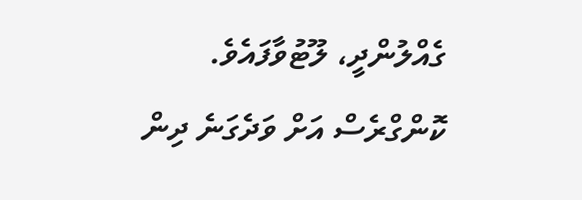ގެއްލުންދީ، ލޫޓުވާފައެވެ.
ކޮންގްރެސް އަށް ވަދެގަނެ ދިން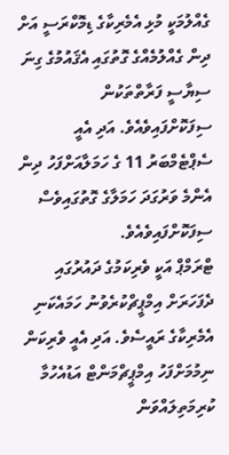ގެއްލުމަކީ މުޅި އެމެރިކާގެ ޑިމޮކްރަސީ އަށް ދިން ގެއްލުމެއްގެ ގޮތުގައި އެޤައުމުގެ ގިނަ ސިޔާސީ ފަރާތްތަކުން ސިފަކޮށްފައިވެއެވެ. އަދި އެއީ ސެޕްޓެމްބަރު 11 ގެ ހަމަލާއަށްފަހު ދިން އެންމެ ވަރުގަދަ ހަމަލާގެ ގޮތުގައިވެސް ސިފަކޮށްފައިވެއެވެ.
ޓްރަމްޕް އަކީ ވެރިކަމުގެ ދައުރުގައި ދެފަހަރަށް އިމްޕީޗްކުރެވުނު ހަމައެކަނި އެމެރިކާގެ ރައީސެވެ. އަދި އެއީ ވެރިކަން ނިމުމަށްފަހު އިމްޕީޗްމަންޓް އަޑުއެހުމާ ކުރިމަތިލައްވަން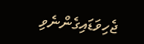ޖެހިވަޑައިގެންނެވި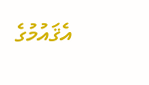އެޤައުމުގެ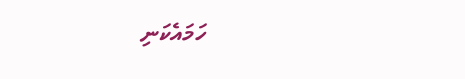ހަމައެކަނި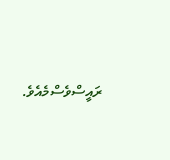ރައީސްވެސްމެއެވެ.